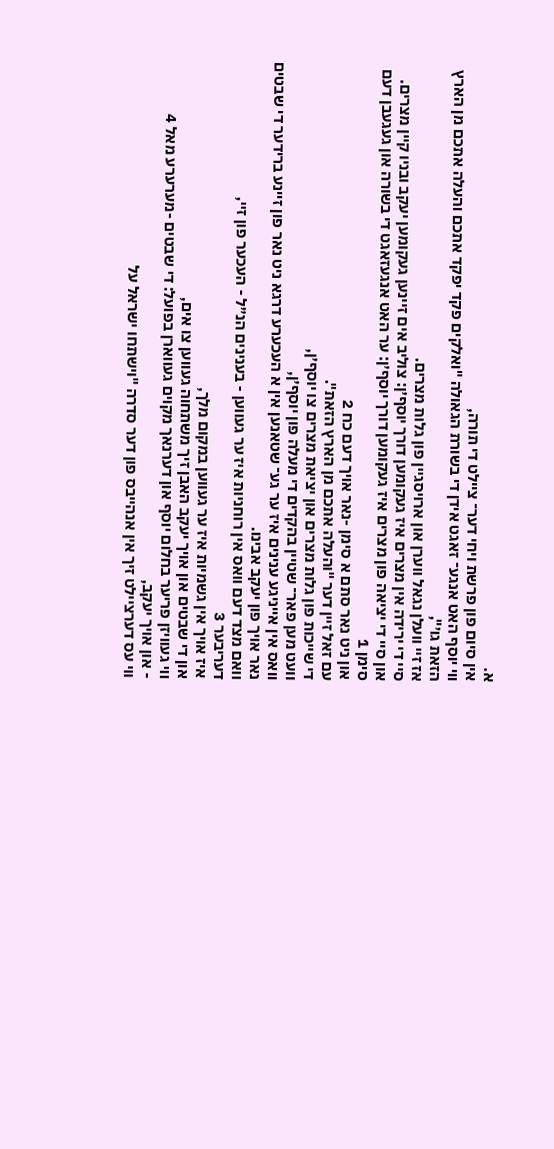א.
אין סיום פון פרשת ויחי דער־ ציילט די תורה,
ווי יוסף האט אנגע־ זאגט אידן די בשורת הגאולה "ואלקים פקד יפקד אתכם והעלה אתכם מן הארץ הזאת גו׳",
אז זיי וועלן נגאל ווערן און ארויסגיין פון גלות מצרים.
סיי די ירידה אין מצרים איז געקומען דורך יוסף׳ן: צוליב אים זיינען געקומען יעקב ובניו קיין מצרים.
און סיי די יציאה פון מצרים איז געקומען דורך יוסף׳ן: ער האט אנגעזאגט די בשורה און געגעבן דעם סימן 1
און ניט נאר סתם א סימן -נאר אויך דעם כח 2
עם זאל זיין דער "והעלה אתכם מן הארץ הזאת".
די שייכות פון גלות מצרים און יציאת מצרים צו יוסף׳ן,
וועט מען פאר־ שטיין בהקדים די מעלה פון יוסף׳ן,
וואס אין אייניגע ענינים איז ער גע־ שטאנען אין א העכערע דרגא ניט נאר פון זיינע ברידער די שבטים נאר אויך פון יעקב אבינו.
וואם מצד דעם וואס אין רוחניות איז ער געווען - בענינים הנ״ל - העכער פון זיי,
דעריבער 3
איז אויך אין גשמיות איז ער געווען במקום מלך,
און די שבטים און אויך יעקב האבן זיך משתחוה געווען צו אים,
ווי געוויזן פריער בחלום יוסף און דערנאך מקוים געווארן בפועל: די שבטים -מערערע מאל 4
- און אויך יעקב,
ווי עס דערציילט זיך אין אנהייבס פון דער סדרה "וישתחו ישראל על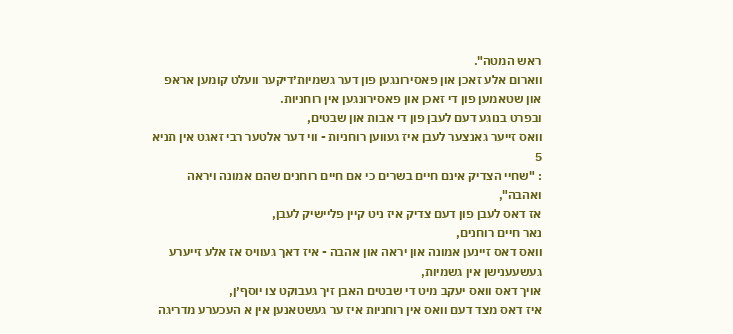ראש המטה".
ווארום אלע זאכן און פאסירונגען פון דער גשמיות׳דיקער וועלט קומען אראפ און שטאמען פון די זאכן און פאסירונגען אין רוחניות.
ובפרט בנוגע דעם לעבן פון די אבות און שבטים,
וואס זייער גאנצער לעבן איז געווען רוחניות - ווי דער אלטער רבי זאגט אין תניא 5
: "שחיי הצדיק אינם חיים בשרים כי אם חיים רוחנים שהם אמונה ויראה ואהבה",
אז דאס לעבן פון דעם צדיק איז ניט קיין פליישיק לעבן,
נאר חיים רוחנים,
וואס דאס זיינען אמונה און יראה און אהבה - איז דאך געוויס אז אלע זייערע געשעענישן אין גשמיות,
אויך דאס וואס יעקב מיט די שבטים האבן זיך געבוקט צו יוסף׳ן,
איז דאס מצד דעם וואס אין רוחניות איז ער געשטאנען אין א העכערע מדריגה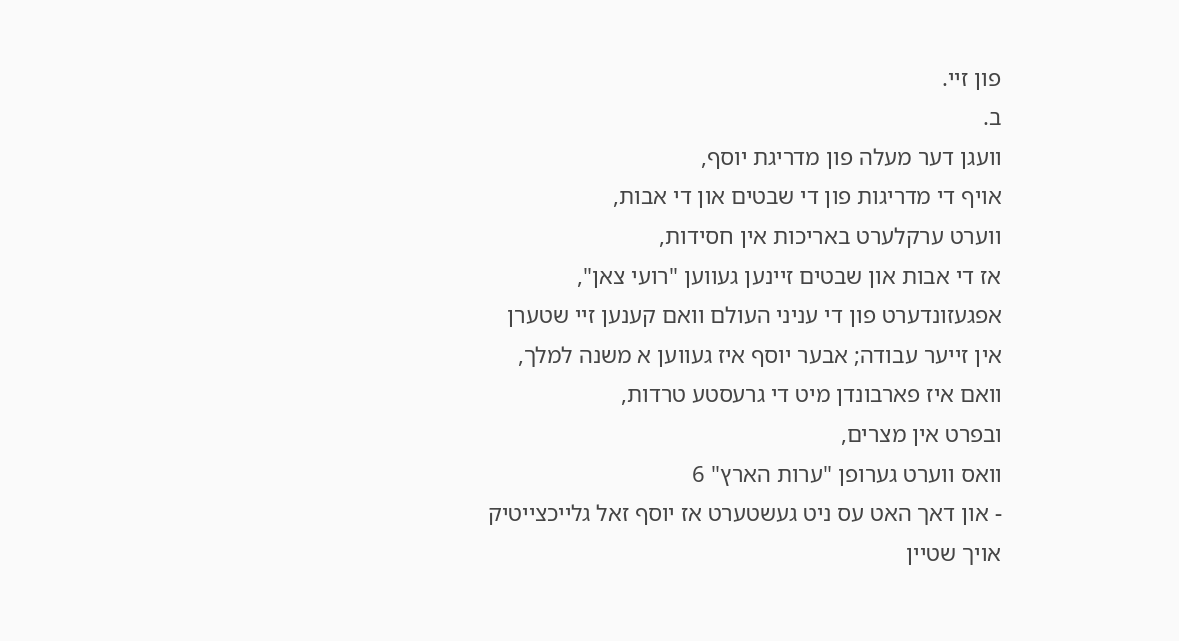פון זיי.
ב.
וועגן דער מעלה פון מדריגת יוסף,
אויף די מדריגות פון די שבטים און די אבות,
ווערט ערקלערט באריכות אין חסידות,
אז די אבות און שבטים זיינען געווען "רועי צאן",
אפגעזונדערט פון די עניני העולם וואם קענען זיי שטערן אין זייער עבודה; אבער יוסף איז געווען א משנה למלך,
וואם איז פארבונדן מיט די גרעסטע טרדות,
ובפרט אין מצרים,
וואס ווערט גערופן "ערות הארץ" 6
- און דאך האט עס ניט געשטערט אז יוסף זאל גלייכצייטיק אויך שטיין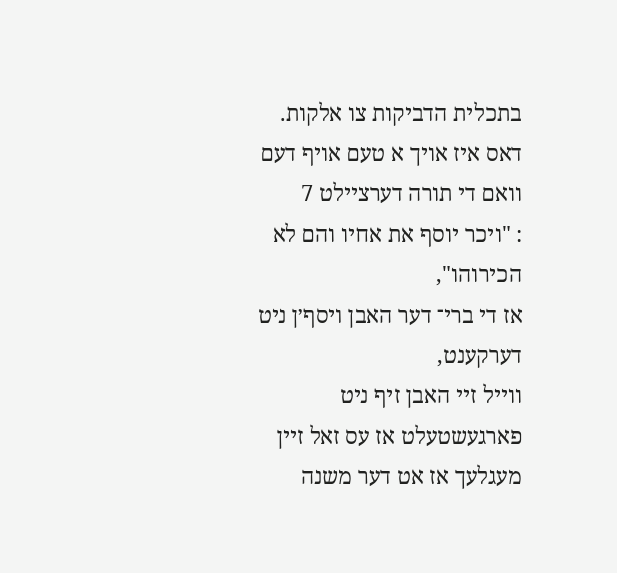בתכלית הדביקות צו אלקות.
דאס איז אויך א טעם אויף דעם וואם די תורה דערציילט 7
: "ויכר יוסף את אחיו והם לא הכירוהו",
אז די ברי־ דער האבן ױסף׳ן ניט דערקענט,
ווייל זיי האבן זיף ניט פארגעשטעלט אז עס זאל זיין מעגלעך אז אט דער משנה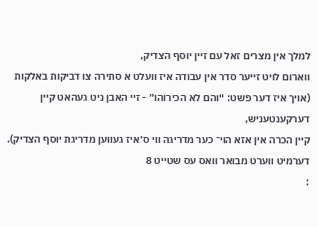למלך אין מצרים זאל עם זיין יוסף הצדיק,
ווארום לויט זייער סדר אין עבודה איז וועלט א סתירה צו דביקות באלקות
(אויך איז דער פשט: "והם לא הכירוהו״ - זיי האבן ניט געהאט קיין דערקענטעניש,
קיין הכרה אין אזא הוי־ כער מדריגה ווי ס׳איז געווען מדריגת יוסף הצדיק).
דערמיט ווערט מבואר וואס עס שטייט 8
: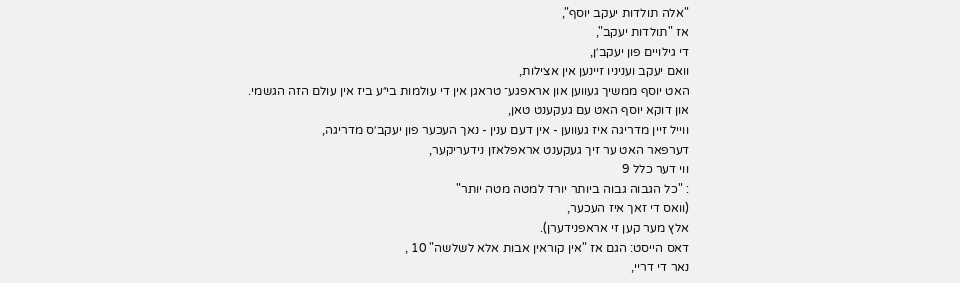"אלה תולדות יעקב יוסף",
אז "תולדות יעקב",
די גילויים פון יעקב׳ן,
וואם יעקב ועניניו זיינען אין אצילות,
האט יוסף ממשיך געווען און אראפגע־ טראגן אין די עולמות בי״ע ביז אין עולם הזה הגשמי.
און דוקא יוסף האט עם געקענט טאן,
ווייל זיין מדריגה איז געווען - אין דעם ענין - נאך העכער פון יעקב׳ס מדריגה,
דערפאר האט ער זיך געקענט אראפלאזן נידעריקער,
ווי דער כלל 9
: "כל הגבוה גבוה ביותר יורד למטה מטה יותר"
(וואס די זאך איז העכער,
אלץ מער קען זי אראפנידערן).
דאס הייסט: הגם אז "אין קוראין אבות אלא לשלשה" 10 ,
נאר די דריי,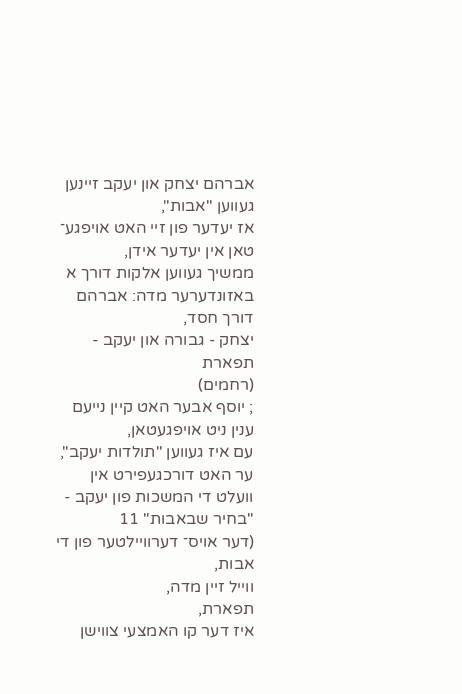אברהם יצחק און יעקב זיינען געווען "אבות",
אז יעדער פון זיי האט אויפגע־ טאן אין יעדער אידן,
ממשיך געווען אלקות דורך א באזונדערער מדה: אברהם דורך חסד,
יצחק - גבורה און יעקב - תפארת
(רחמים)
; יוסף אבער האט קיין נייעם ענין ניט אויפגעטאן,
עם איז געווען "תולדות יעקב",
ער האט דורכגעפירט אין וועלט די המשכות פון יעקב - "בחיר שבאבות" 11
(דער אויס־ דערוויילטער פון די אבות,
ווייל זיין מדה,
תפארת,
איז דער קו האמצעי צווישן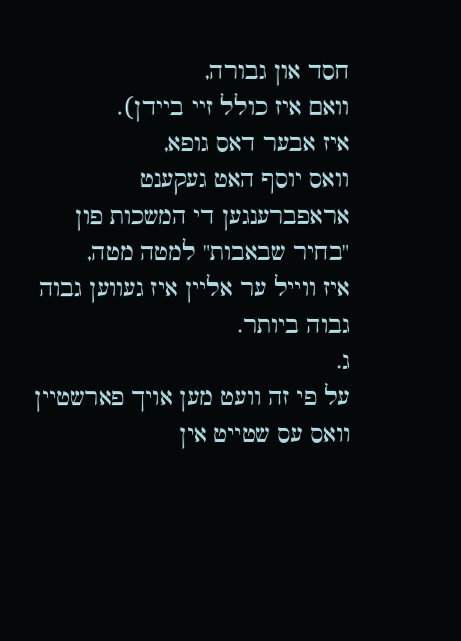חסד און גבורה,
וואם איז כולל זיי ביידן).
איז אבער דאס גופא,
וואס יוסף האט געקענט אראפברענגען די המשכות פון "בחיר שבאבות" למטה מטה,
איז ווייל ער אליין איז געווען גבוה גבוה ביותר.
ג.
על פי זה וועט מען אויך פארשטיין וואס עס שטייט אין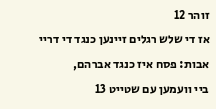זוהר 12
אז די שלש רגלים זיינען כנגד די דריי אבות: פסח איז כנגד אברהם,
ביי וועמען עם שטייט 13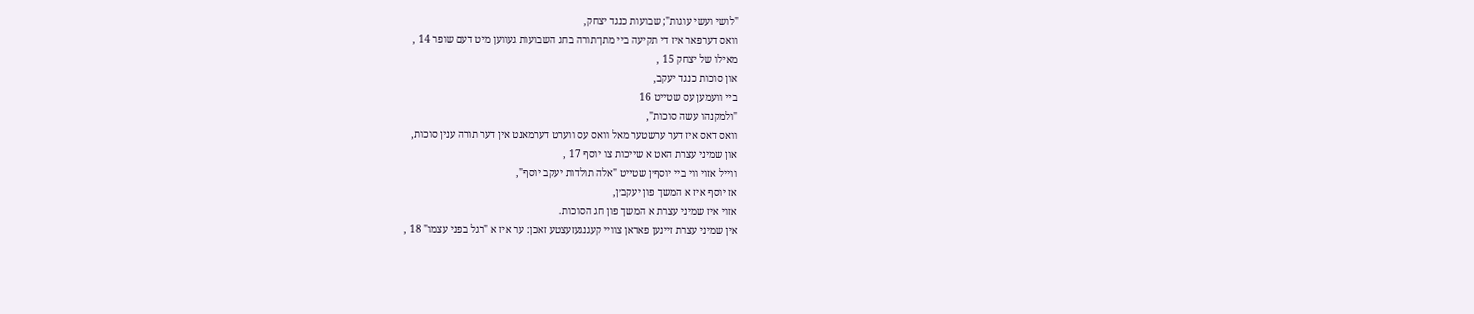"לושי ועשי עוגות"; שבועות כנגד יצחק,
וואס דערפאר איז די תקיעה ביי מתן־תורה בחג השבועות געווען מיט דעם שופר 14 ,
מאילו של יצחק 15 ,
און סוכות כנגד יעקב,
ביי וועמען עס שטייט 16
"ולמקנהו עשה סוכות",
וואס דאס איז דער ערשטער מאל וואס עס ווערט דערמאנט אין דער תורה ענין סוכות,
און שמיני עצרת האט א שייכות צו יוסף 17 ,
ווייל אזוי ווי ביי יוסף׳ן שטײט "אלה תולדות יעקב יוסף",
אז יוסף איז א המשך פון יעקב׳ן,
אזוי איז שמיני עצרת א המשך פון חג הסוכות.
אין שמיני עצרת זיינען פאראן צוויי קעגנגעזעצטע זאכן: ער איז א "רגל בפני עצמו" 18 ,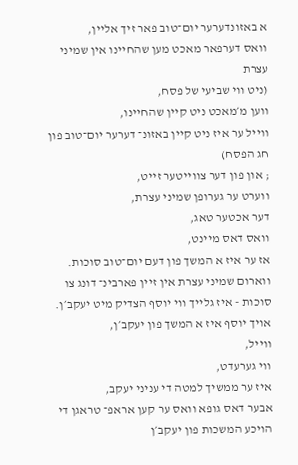א באזונדערער יום־טוב פאר זיך אליין,
וואס דערפאר מאכט מען שהחיינו אין שמיני עצרת
(ניט ווי שביעי של פסח,
ווען מ׳מאכט ניט קיין שהחיינו,
ווייל ער איז ניט קיין באזונ־ דערער יום־טוב פון חג הפסח)
; און פון דער צווייטער זייט,
ווערט ער גערופן שמיני עצרת,
דער אכטער טאג,
וואס דאס מיינט,
אז ער איז א המשך פון דעם יום־טוב סוכות.
ווארום שמיני עצרת אין זיין פארבינ־ דונג צו סוכות - איז גלייך ווי יוסף הצדיק מיט יעקב׳ן.
אויך יוסף איז א המשך פון יעקב׳ן,
ווייל,
ווי גערעדט,
איז ער ממשיך למטה די עניני יעקב,
אבער דאס גופא וואס ער קען אראפ־ טראגן די הויכע המשכות פון יעקב׳ן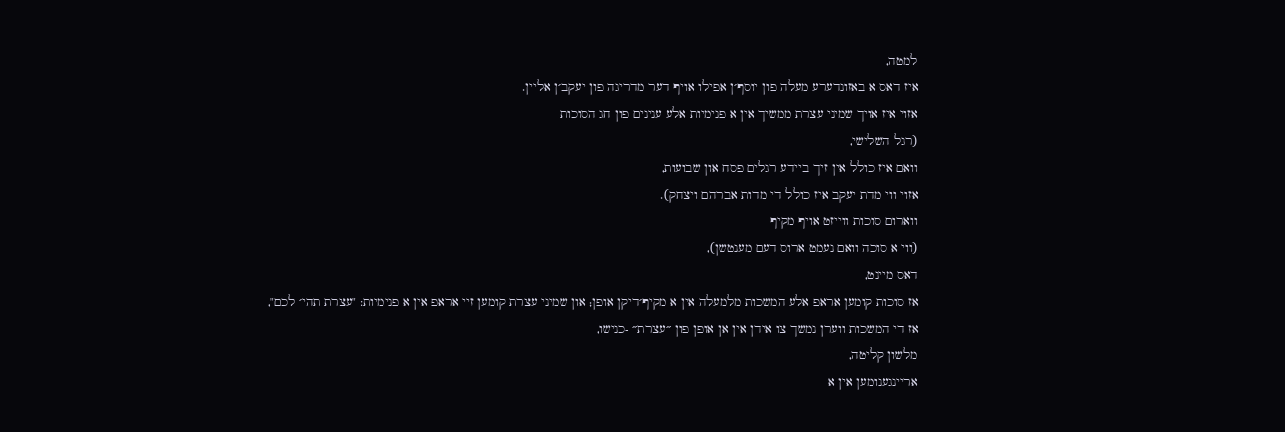למטה,
איז דאס א באזונדערע מעלה פון יוסף׳ן אפילו אויף דער מדריגה פון יעקב׳ן אליין.
אזוי איז אויך שמיני עצרת ממשיך אין א פנימיות אלע ענינים פון חג הסוכות
(רגל השלישי,
וואם איז כולל אין זיך ביידע רגלים פסח און שבועות,
אזוי ווי מדת יעקב איז כולל די מדות אברהם ויצחק).
ווארום סוכות ווייזט אויף מקיף
(ווי א סוכה וואם נעמט ארוס דעם מענטשן),
דאס מיינט,
אז סוכות קומען אראפ אלע המשכות מלמעלה אין א מקיף׳דיקן אופן; און שמיני עצרת קומען זיי אראפ אין א פנימיות: "עצרת תהי׳ לכם",
אז די המשכות ווערן נמשך צו אידן אין אן אופן פון ״עצרת״ -כנישו,
מלשון קליטה,
אריינגענומען אין א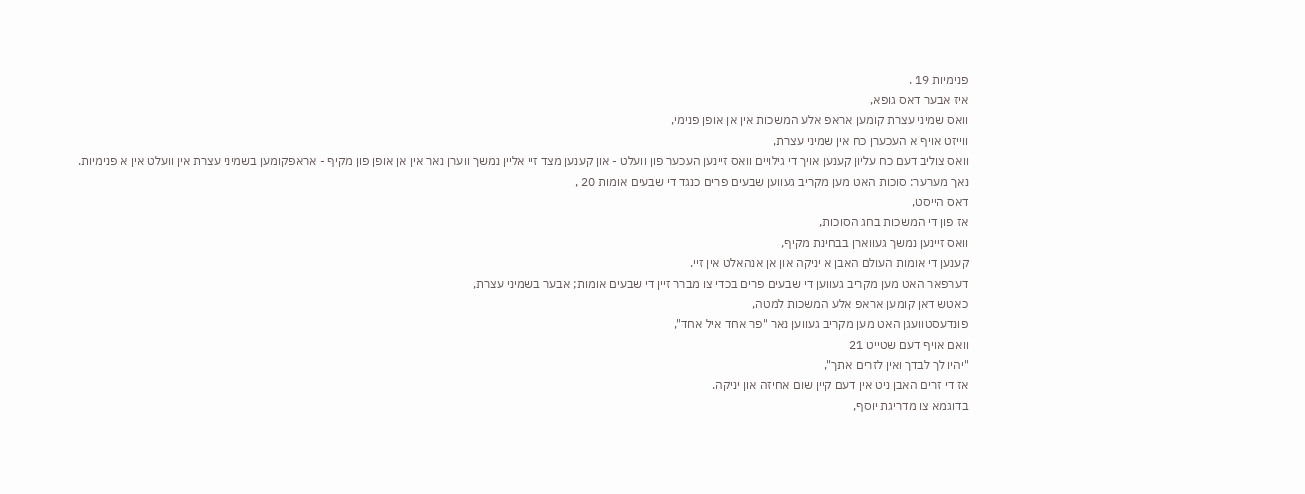פנימיות 19 .
איז אבער דאס גופא,
וואס שמיני עצרת קומען אראפ אלע המשכות אין אן אופן פנימי,
ווייזט אויף א העכערן כח אין שמיני עצרת,
וואס צוליב דעם כח עליון קענען אויך די גילויים וואס זיינען העכער פון וועלט - און קענען מצד זיי אליין נמשך ווערן נאר אין אן אופן פון מקיף - אראפקומען בשמיני עצרת אין וועלט אין א פנימיות.
נאך מערער: סוכות האט מען מקריב געווען שבעים פרים כנגד די שבעים אומות 20 ,
דאס הייסט,
אז פון די המשכות בחג הסוכות,
וואס זיינען נמשך געווארן בבחינת מקיף,
קענען די אומות העולם האבן א יניקה און אן אנהאלט אין זיי.
דערפאר האט מען מקריב געווען די שבעים פרים בכדי צו מברר זיין די שבעים אומות; אבער בשמיני עצרת,
כאטש דאן קומען אראפ אלע המשכות למטה,
פונדעסטוועגן האט מען מקריב געווען נאר "פר אחד איל אחד",
וואם אויף דעם שטייט 21
"יהיו לך לבדך ואין לזרים אתך",
אז די זרים האבן ניט אין דעם קיין שום אחיזה און יניקה.
בדוגמא צו מדריגת יוסף,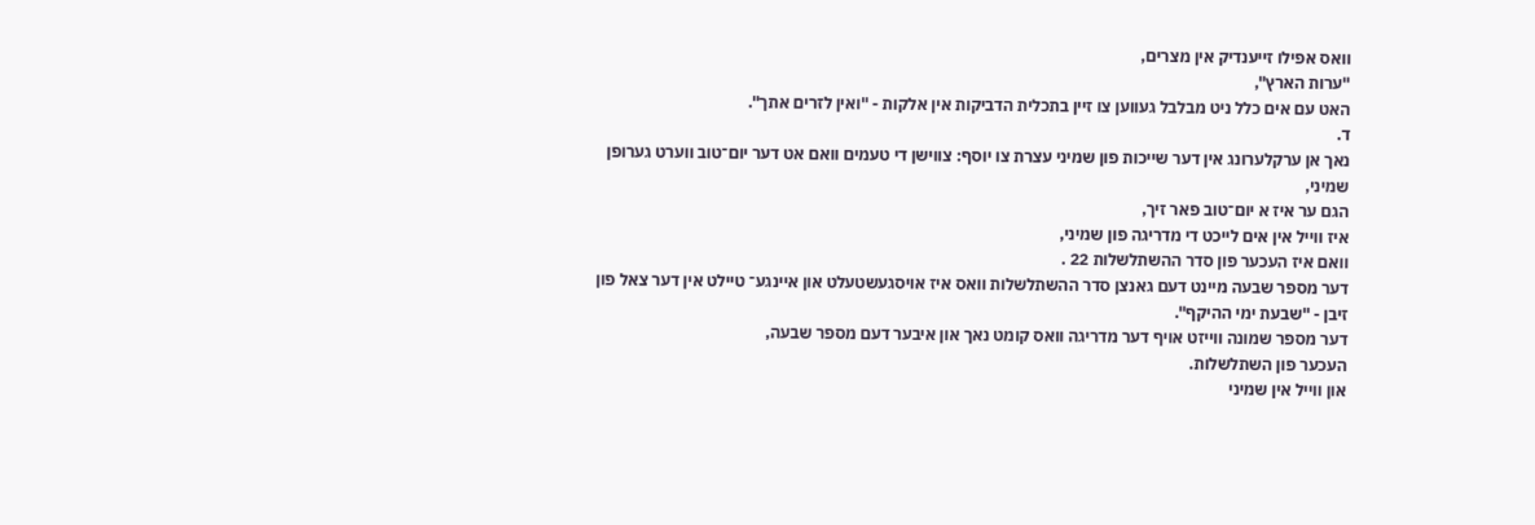וואס אפילו זייענדיק אין מצרים,
"ערות הארץ",
האט עם אים כלל ניט מבלבל געווען צו זיין בתכלית הדביקות אין אלקות - "ואין לזרים אתך".
ד.
נאך אן ערקלערונג אין דער שייכות פון שמיני עצרת צו יוסף: צווישן די טעמים וואם אט דער יום־טוב ווערט גערופן שמיני,
הגם ער איז א יום־טוב פאר זיך,
איז ווייל אין אים לייכט די מדריגה פון שמיני,
וואם איז העכער פון סדר ההשתלשלות 22 .
דער מספר שבעה מיינט דעם גאנצן סדר ההשתלשלות וואס איז אויסגעשטעלט און איינגע־ טיילט אין דער צאל פון זיבן - "שבעת ימי ההיקף".
דער מספר שמונה ווייזט אויף דער מדריגה וואס קומט נאך און איבער דעם מספר שבעה,
העכער פון השתלשלות.
און ווייל אין שמיני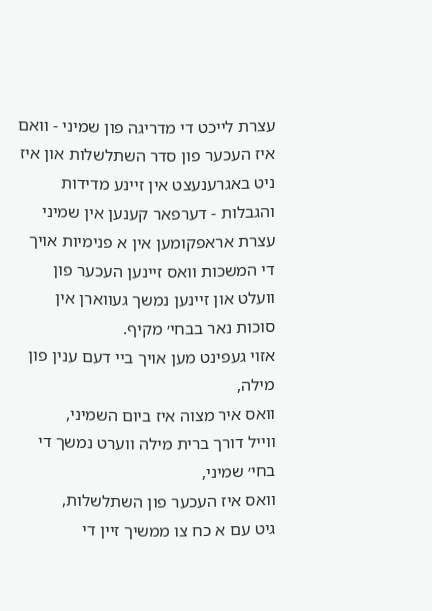עצרת לייכט די מדריגה פון שמיני - וואם איז העכער פון סדר השתלשלות און איז ניט באגרענעצט אין זיינע מדידות והגבלות - דערפאר קענען אין שמיני עצרת אראפקומען אין א פנימיות אויך די המשכות וואס זיינען העכער פון וועלט און זיינען נמשך געווארן אין סוכות נאר בבחי׳ מקיף.
אזוי געפינט מען אויך ביי דעם ענין פון מילה,
וואס איר מצוה איז ביום השמיני,
ווייל דורך ברית מילה ווערט נמשך די בחי׳ שמיני,
וואס איז העכער פון השתלשלות,
גיט עם א כח צו ממשיך זיין די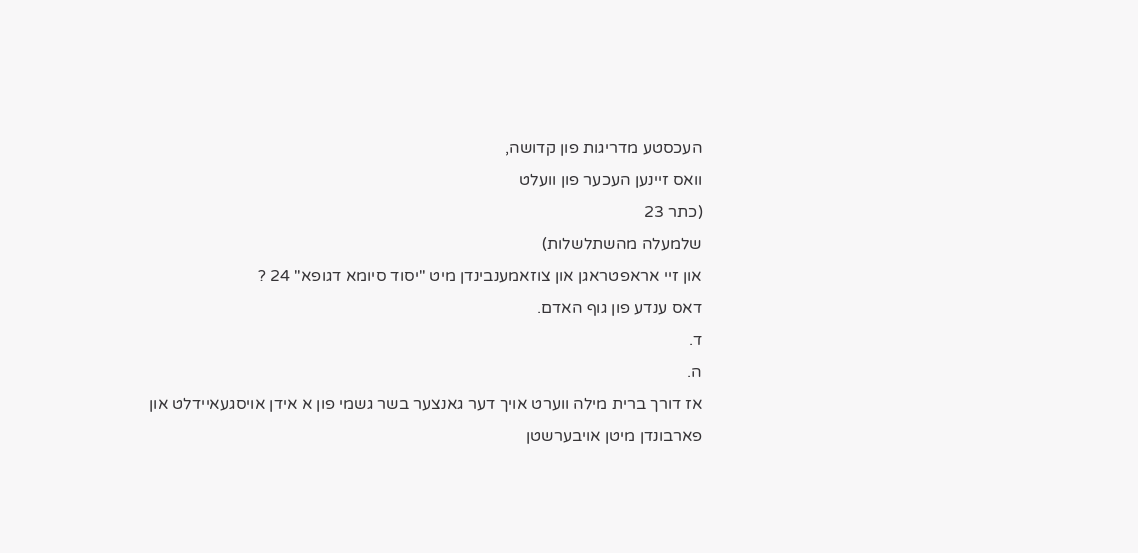העכסטע מדריגות פון קדושה,
וואס זיינען העכער פון וועלט
(כתר 23
שלמעלה מהשתלשלות)
און זיי אראפטראגן און צוזאמענבינדן מיט "יסוד סיומא דגופא" 24 ?
דאס ענדע פון גוף האדם.
ד.
ה.
אז דורך ברית מילה ווערט אויך דער גאנצער בשר גשמי פון א אידן אויסגעאיידלט און פארבונדן מיטן אויבערשטן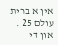אין א ברית עולם 25 .
און די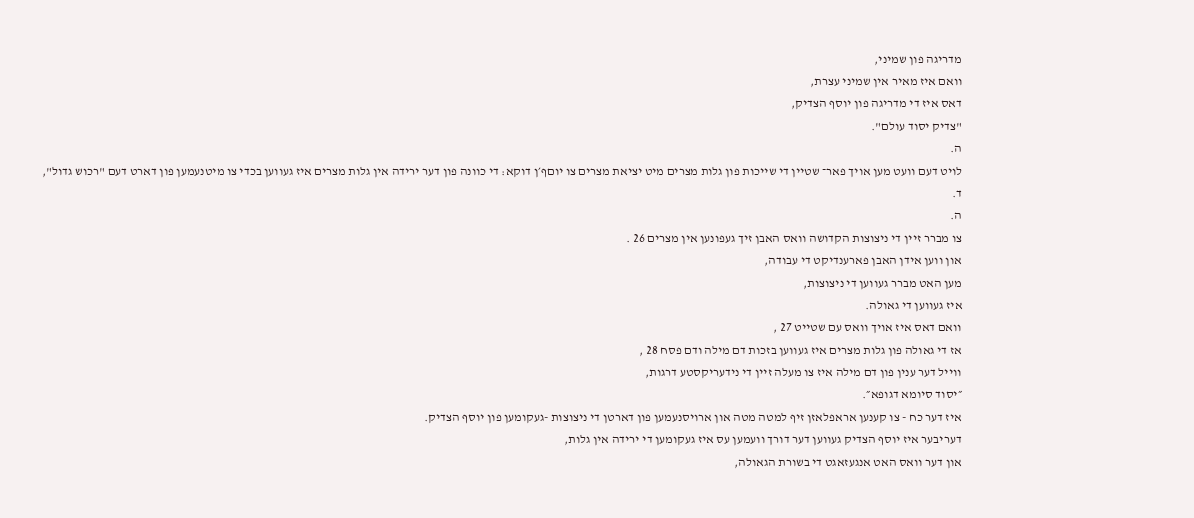מדריגה פון שמיני,
וואם איז מאיר אין שמיני עצרת,
דאס איז די מדריגה פון יוסף הצדיק,
"צדיק יסוד עולם".
ה.
לויט דעם וועט מען אויך פאר־ שטיין די שייכות פון גלות מצרים מיט יציאת מצרים צו יוםף׳ן דוקא: די כוונה פון דער ירידה אין גלות מצרים איז געווען בכדי צו מיטנעמען פון דארט דעם "רכוש גדול",
ד.
ה.
צו מברר זיין די ניצוצות הקדושה וואס האבן זיך געפונען אין מצרים 26 .
און ווען אידן האבן פארענדיקט די עבודה,
מען האט מברר געווען די ניצוצות,
איז געווען די גאולה.
וואם דאס איז אויך וואס עם שטייט 27 ,
אז די גאולה פון גלות מצרים איז געווען בזכות דם מילה ודם פסח 28 ,
ווייל דער ענין פון דם מילה איז צו מעלה זיין די נידעריקסטע דרגות,
״יסוד סיומא דגופא״.
איז דער כח - צו קענען אראפלאזן זיף למטה מטה און ארויסנעמען פון דארטן די ניצוצות -געקומען פון יוסף הצדיק.
דעריבער איז יוסף הצדיק געווען דער דורך וועמען עס איז געקומען די ירידה אין גלות,
און דער וואס האט אנגעזאגט די בשורת הגאולה,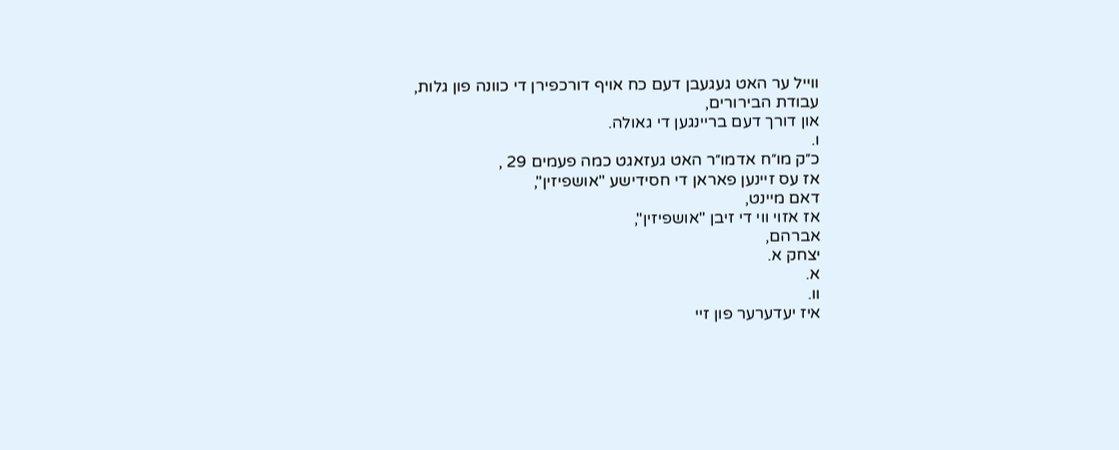ווייל ער האט געגעבן דעם כח אויף דורכפירן די כוונה פון גלות,
עבודת הבירורים,
און דורך דעם בריינגען די גאולה.
ו.
כ״ק מו״ח אדמו״ר האט געזאגט כמה פעמים 29 ,
אז עס זיינען פאראן די חסידישע "אושפיזין",
דאם מיינט,
אז אזוי ווי די זיבן "אושפיזין",
אברהם,
יצחק א.
א.
וו.
איז יעדערער פון זיי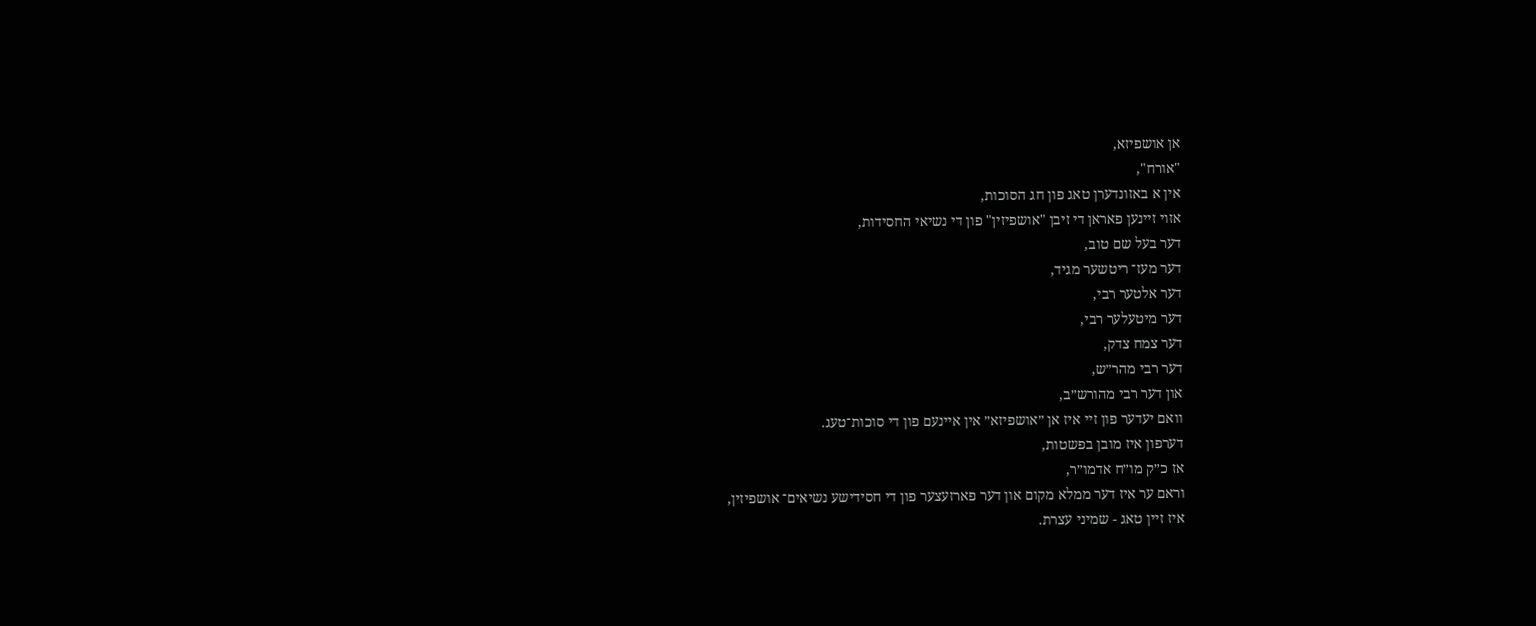אן אושפיזא,
"אורח",
אין א באזונדערן טאג פון חג הסוכות,
אזוי זיינען פאראן די זיבן "אושפיזין" פון די נשיאי החסידות,
דער בעל שם טוב,
דער מעז־ ריטשער מגיד,
דער אלטער רבי,
דער מיטעלער רבי,
דער צמח צדק,
דער רבי מהר״ש,
און דער רבי מהורש״ב,
וואם יעדער פון זיי איז אן ״אושפיזא״ אין איינעם פון די סוכות־טעג.
דערפון איז מובן בפשטות,
אז כ״ק מו״ח אדמו״ר,
וראם ער איז דער ממלא מקום און דער פארזעצער פון די חסידישע נשיאים־ אושפיזין,
איז זיין טאג - שמיני עצרת.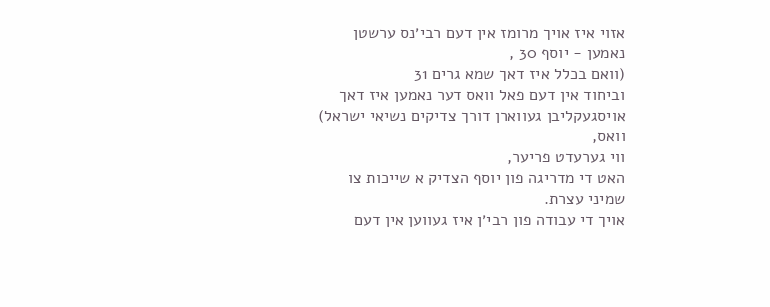אזוי איז אויך מרומז אין דעם רבי׳נס ערשטן נאמען - יוסף 30 ,
(וואם בכלל איז דאך שמא גרים 31
וביחוד אין דעם פאל וואס דער נאמען איז דאך אויסגעקליבן געווארן דורך צדיקים נשיאי ישראל)
וואס,
ווי גערעדט פריער,
האט די מדריגה פון יוסף הצדיק א שייכות צו שמיני עצרת.
אויך די עבודה פון רבי׳ן איז געווען אין דעם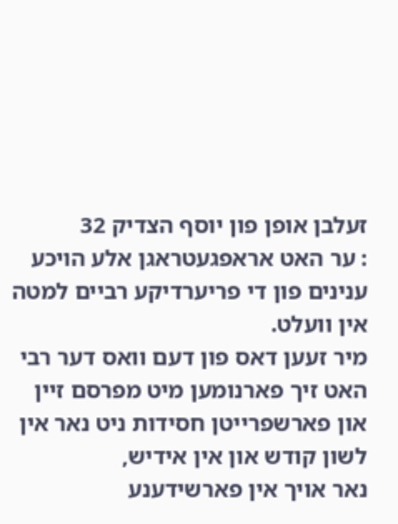זעלבן אופן פון יוסף הצדיק 32
: ער האט אראפגעטראגן אלע הויכע ענינים פון די פריערדיקע רביים למטה אין וועלט.
מיר זעען דאס פון דעם וואס דער רבי האט זיך פארנומען מיט מפרסם זיין און פארשפרייטן חסידות ניט נאר אין לשון קודש און אין אידיש,
נאר אויך אין פארשידענע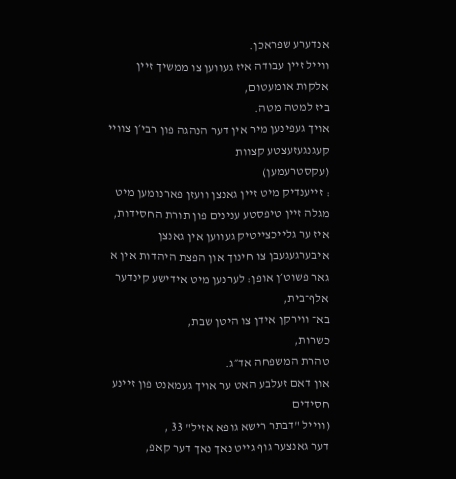אנדערע שפראכן.
ווייל זיין עבודה איז געווען צו ממשיך זיין אלקות אומעטום,
ביז למטה מטה.
אויך געפינען מיר אין דער הנהגה פון רבי׳ן צוויי קעגנגעזעצטע קצוות
(עקסטרעמען)
: זייענדיק מיט זיין גאנצן וועזן פארנומען מיט מגלה זיין טיפסטע ענינים פון תורת החסידות,
איז ער גלייכצייטיק געווען אין גאנצן איבערגעגעבן צו חינוך און הפצת היהדות אין א גאר פשוט׳ן אופן: לערנען מיט אידישע קינדער אלף־בית,
בא־ ווירקן אידן צו היטן שבת,
כשרות,
טהרת המשפחה אד״ג.
און דאם זעלבע האט ער אויך געמאנט פון זיינע חסידים
(ווייל "דבתר רישא גופא אזיל" 33 ,
דער גאנצער גוף גייט נאך נאך דער קאפ,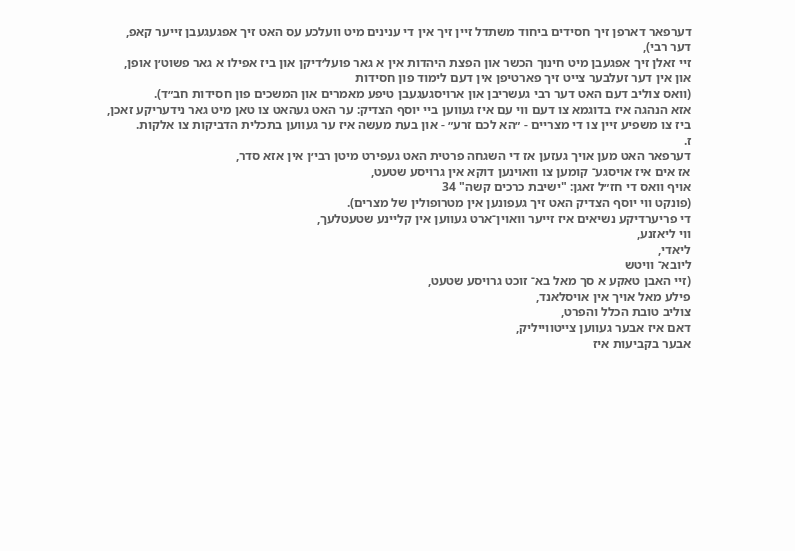דערפאר דארפן זיך חסידים ביחוד משתדל זיין זיך אין די ענינים מיט וועלכע עס האט זיך אפגעגעבן זייער קאפ,
דער רבי),
זיי זאלן זיך אפגעבן מיט חינוך הכשר און הפצת היהדות אין א גאר פועל׳דיקן און ביז אפילו א גאר פשוט׳ן אופן,
און אין דער זעלבער צייט זיך פארטיפן אין דעם לימוד פון חסידות
(וואס צוליב דעם האט דער רבי געשריבן און ארויסגעגעבן טיפע מאמרים און המשכים פון חסידות חב״ד).
אזא הנהגה איז בדוגמא צו דעם ווי עם איז געווען ביי יוסף הצדיק: ער האט געהאט צו טאן מיט גאר נידעריקע זאכן,
ביז צו משפיע זיין צו די מצריים - ״הא לכם זרע״ - און בעת מעשה איז ער געווען בתכלית הדביקות צו אלקות.
ז.
דערפאר האט מען אויך געזען אז די השגחה פרטית האט געפירט מיטן רבי׳ן אין אזא סדר,
אז אים איז אויסגע־ קומען צו וואוינען דוקא אין גרויסע שטעט,
אויף וואס די חז״ל זאגן: "ישיבת כרכים קשה" 34
(פונקט ווי יוסף הצדיק האט זיך געפונען אין מטרופולין של מצרים).
די פריערדיקע נשיאים איז זייער וואוין־ארט געווען אין קליינע שטעטלעך,
ווי ליאזנע,
ליאדי,
ליובא־ וויטש
(זיי האבן טאקע א סך מאל בא־ זוכט גרויסע שטעט,
פילע מאל אויך אין אויסלאנד,
צוליב טובת הכלל והפרט,
דאם איז אבער געווען צייטווייליק,
אבער בקביעות איז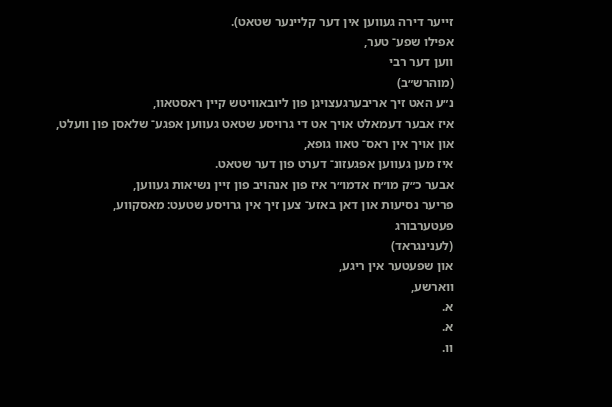זייער דירה געווען אין דער קליינער שטאט).
אפילו שפע־ טער,
ווען דער רבי
(מוהרש״ב)
נ״ע האט זיך אריבערגעצויגן פון ליובאוויטש קיין ראסטאוו,
איז אבער דעמאלט אויך אט די גרויסע שטאט געווען אפגע־ שלאסן פון וועלט,
און אויך אין ראס־ טאוו גופא,
איז מען געווען אפגעזונ־ דערט פון דער שטאט.
אבער כ״ק מו״ח אדמו״ר איז פון אנהויב פון זיין נשיאות געווען,
פריער נסיעות און דאן באזע־ צען זיך אין גרויסע שטעט: מאסקווע,
פעטערבורג
(לענינגראד)
און שפעטער אין ריגע,
ווארשע,
א.
א.
וו.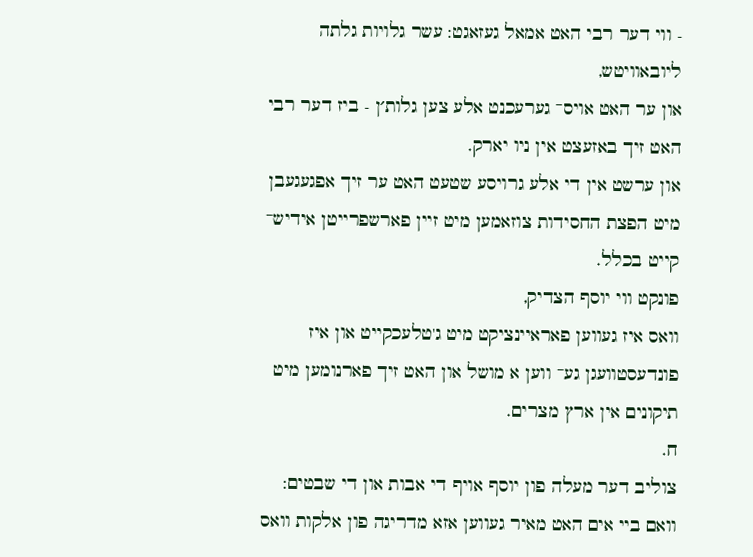- ווי דער רבי האט אמאל געזאגט: עשר גלויות גלתה ליובאוויטש,
און ער האט אויס־ גערעכנט אלע צען גלות׳ן - ביז דער רבי האט זיך באזעצט אין ניו יארק.
און ערשט אין די אלע גרויסע שטעט האט ער זיך אפגעגעבן מיט הפצת החסידות צוזאמען מיט זיין פארשפרייטן אידיש־ קייט בכלל.
פונקט ווי יוסף הצדיק,
וואס איז געווען פאראיינציקט מיט ג'טלעכקייט און איז פונדעסטוועגן גע־ ווען א מושל און האט זיך פארנומען מיט תיקונים אין ארץ מצרים.
ח.
צוליב דער מעלה פון יוסף אויף די אבות און די שבטים: וואם ביי אים האט מאיר געווען אזא מדריגה פון אלקות וואס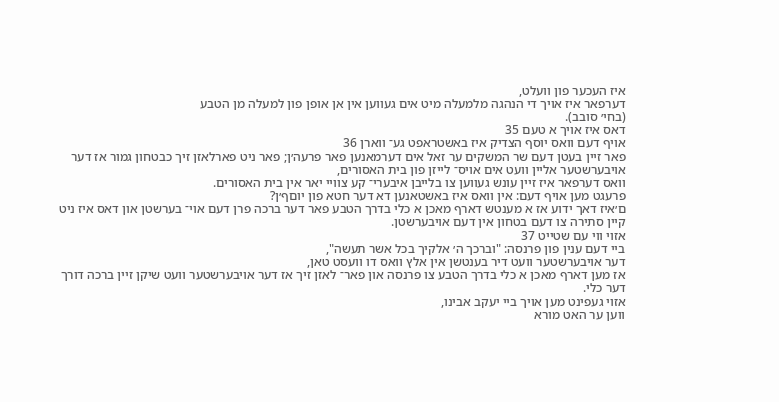איז העכער פון וועלט,
דערפאר איז אויך די הנהגה מלמעלה מיט אים געווען אין אן אופן פון למעלה מן הטבע
(בחי׳ סובב).
דאס איז אויך א טעם 35
אויף דעם וואס יוסף הצדיק איז באשטראפט גע־ ווארן 36
פאר זיין בעטן דעם שר המשקים ער זאל אים דערמאנען פאר פרעה׳ן; פאר ניט פארלאזן זיך כבטחון גמור אז דער אויבערשטער אליין וועט אים אויס־ לייזן פון בית האסורים,
וואס דערפאר איז זיין עונש געווען צו בלייבן איבערי־ קע צוויי יאר אין בית האסורים.
פרעגט מען אויף דעם: אין וואס איז באשטאנען דא דער חטא פון יוםף׳ן?
ם׳איז דאך ידוע אז א מענטש דארף מאכן א כלי בדרך הטבע פאר דער ברכה פרן דעם אוי־ בערשטן און דאס איז ניט קיין סתירה צו דעם בטחון אין דעם אויבערשטן.
אזוי ווי עם שטייט 37
ביי דעם ענין פון פרנסה: "וברכך ה׳ אלקיך בכל אשר תעשה",
דער אויבערשטער וועט דיר בענטשן אין אלץ וואס דו וועסט טאן,
אז מען דארף מאכן א כלי בדרך הטבע צו פרנסה און פאר־ לאזן זיך אז דער אויבערשטער וועט שיקן זיין ברכה דורך דער כלי.
אזוי געפינט מען אויך ביי יעקב אבינו,
ווען ער האט מורא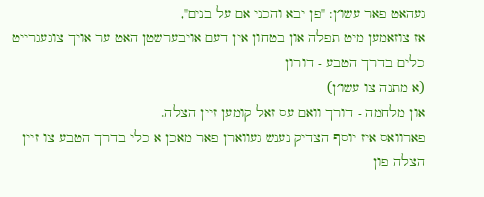געהאט פאר עשו׳ן: "פן יבא והכני אם על בנים",
אז צוזאמען מיט תפלה און בטחון אין דעם אויבערשטן האט ער אויך צוגעגרייט כלים בדרך הטבע - דורון
(א מתנה צו עשו׳ן)
און מלחמה - דורך וואם עס זאל קומען זיין הצלה.
פארוואס איז יוסף הצדיק נענש געווארן פאר מאכן א כלי בדרך הטבע צו זיין הצלה פון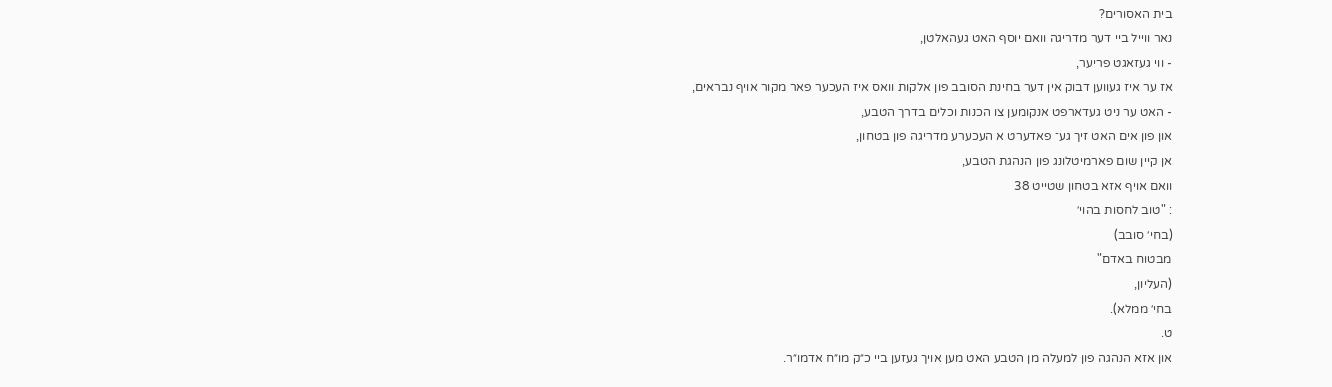בית האסורים?
נאר ווייל ביי דער מדריגה וואם יוסף האט געהאלטן,
- ווי געזאגט פריער,
אז ער איז געווען דבוק אין דער בחינת הסובב פון אלקות וואס איז העכער פאר מקור אויף נבראים,
- האט ער ניט געדארפט אנקומען צו הכנות וכלים בדרך הטבע,
און פון אים האט זיך גע־ פאדערט א העכערע מדריגה פון בטחון,
אן קיין שום פארמיטלונג פון הנהגת הטבע,
וואם אויף אזא בטחון שטייט 38
: "טוב לחסות בהוי׳
(בחי׳ סובב)
מבטוח באדם"
(העליון,
בחי׳ ממלא).
ט.
און אזא הנהגה פון למעלה מן הטבע האט מען אויך געזען ביי כ״ק מו״ח אדמו״ר.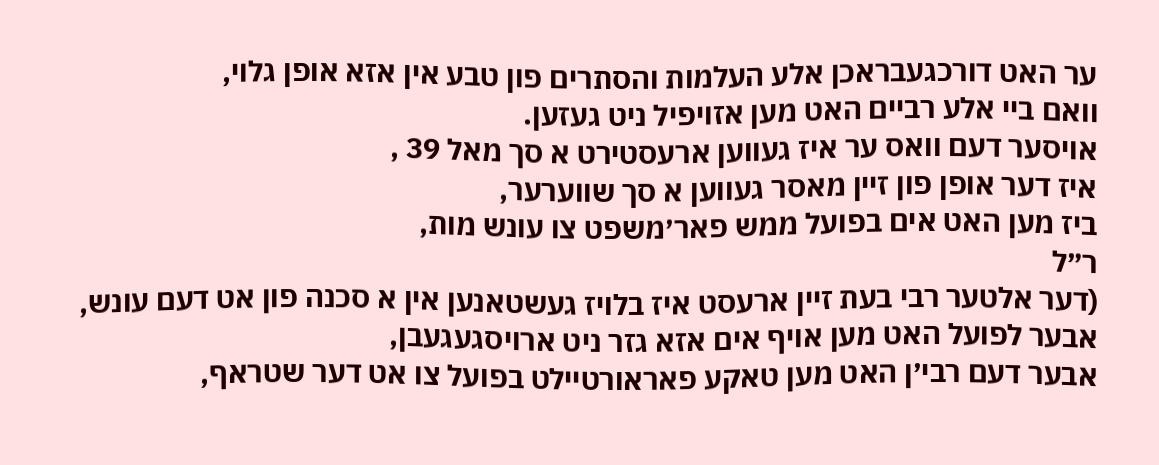ער האט דורכגעבראכן אלע העלמות והסתרים פון טבע אין אזא אופן גלוי,
וואם ביי אלע רביים האט מען אזויפיל ניט געזען.
אויסער דעם וואס ער איז געווען ארעסטירט א סך מאל 39 ,
איז דער אופן פון זיין מאסר געווען א סך שווערער,
ביז מען האט אים בפועל ממש פאר׳משפט צו עונש מות,
ר״ל
(דער אלטער רבי בעת זיין ארעסט איז בלויז געשטאנען אין א סכנה פון אט דעם עונש,
אבער לפועל האט מען אויף אים אזא גזר ניט ארויסגעגעבן,
אבער דעם רבי׳ן האט מען טאקע פאראורטיילט בפועל צו אט דער שטראף,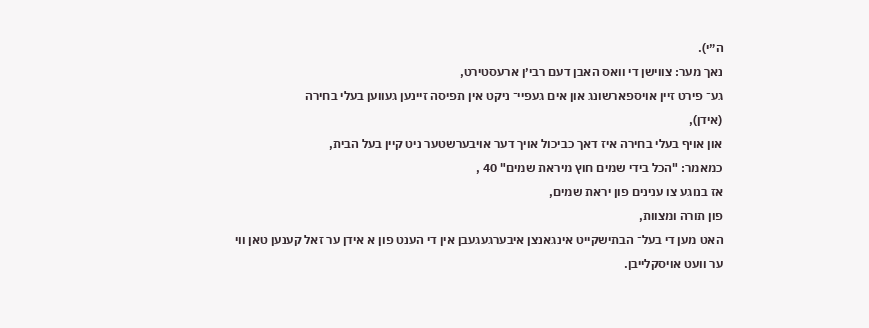ה״י).
נאך מער: צווישן די וואס האבן דעם רבי׳ן ארעסטירט,
גע־ פירט זיין אויספארשונג און אים געפיי־ ניקט אין תפיסה זיינען געווען בעלי בחירה
(אידן),
און אויף בעלי בחירה איז דאך כביכול אויך דער אויבערשטער ניט קיין בעל הבית,
כמאמר: "הכל בידי שמים חוץ מיראת שמים" 40 ,
אז בנוגע צו ענינים פון יראת שמים,
פון תורה ומצוות,
האט מען די בעל־ הבתישקייט אינגאנצן איבערגעגעבן אין די הענט פון א אידן ער זאל קענען טאן ווי ער וועט אויסקלייבן.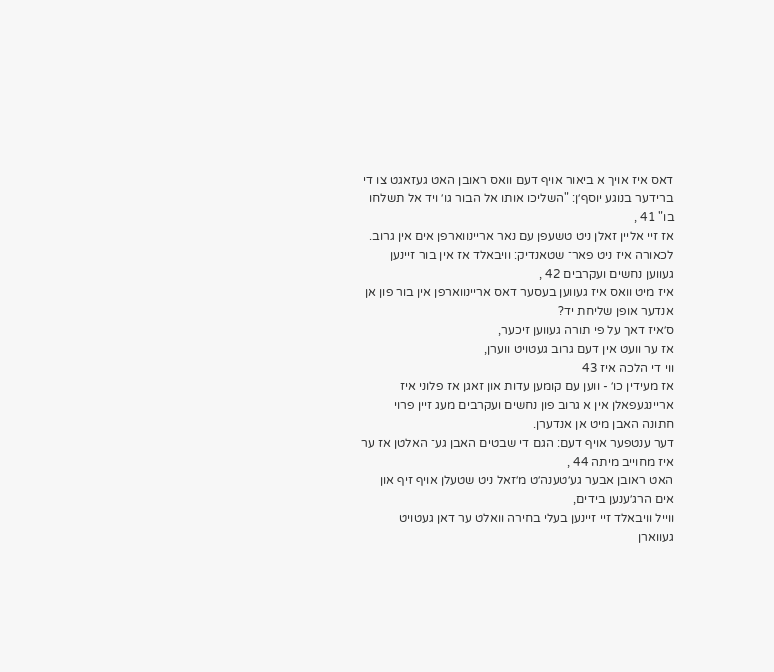דאס איז אויך א ביאור אויף דעם וואס ראובן האט געזאגט צו די ברידער בנוגע יוסף׳ן: "השליכו אותו אל הבור גו׳ ויד אל תשלחו בו" 41 ,
אז זיי אליין זאלן ניט טשעפן עם נאר אריינווארפן אים אין גרוב.
לכאורה איז ניט פאר־ שטאנדיק: וויבאלד אז אין בור זיינען געווען נחשים ועקרבים 42 ,
איז מיט וואס איז געווען בעסער דאס אריינווארפן אין בור פון אן אנדער אופן שליחת יד?
ס׳איז דאך על פי תורה געווען זיכער,
אז ער וועט אין דעם גרוב געטויט ווערן,
ווי די הלכה איז 43
אז מעידין כו׳ - ווען עם קומען עדות און זאגן אז פלוני איז אריינגעפאלן אין א גרוב פון נחשים ועקרבים מעג זיין פרוי חתונה האבן מיט אן אנדערן.
דער ענטפער אויף דעם: הגם די שבטים האבן גע־ האלטן אז ער איז מחוייב מיתה 44 ,
האט ראובן אבער גע׳טענה׳ט מ׳זאל ניט שטעלן אויף זיף און אים הרג׳ענען בידים,
ווייל וויבאלד זיי זיינען בעלי בחירה וואלט ער דאן געטויט געווארן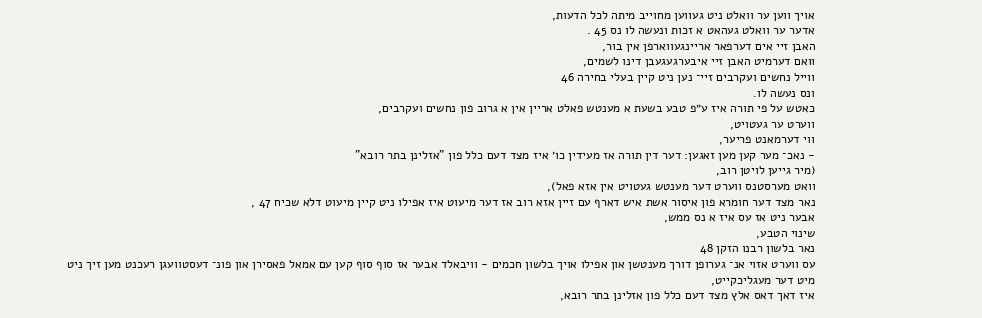אויך ווען ער וואלט ניט געווען מחוייב מיתה לכל הדעות,
אדער ער וואלט געהאט א זכות ונעשה לו נס 45 .
האבן זיי אים דערפאר אריינגעווארפן אין בור,
וואם דערמיט האבן זיי איבערגעגעבן דינו לשמים,
ווייל נחשים ועקרבים זיי־ נען ניט קיין בעלי בחירה 46
ונס נעשה לו.
כאטש על פי תורה איז ע״פ טבע בשעת א מענטש פאלט אריין אין א גרוב פון נחשים ועקרבים,
ווערט ער געטויט,
ווי דערמאנט פריער,
- נאכ־ מער קען מען זאגען: דער דין תורה אז מעידין כו׳ איז מצד דעם כלל פון "אזלינן בתר רובא"
(מיר גייען לויטן רוב,
וואט מערסטנס ווערט דער מענטש געטויט אין אזא פאל),
נאר מצד דער חומרא פון איסור אשת איש דארף עם זיין אזא רוב אז דער מיעוט איז אפילו ניט קיין מיעוט דלא שכיח 47 ,
אבער ניט אז עס איז א נס ממש,
שינוי הטבע,
נאר בלשון רבנו הזקן 48
עס ווערט אזוי אנ־ גערופן דורך מענטשן און אפילו אויך בלשון חכמים - וויבאלד אבער אז סוף סוף קען עם אמאל פאסירן און פונ־ דעסטוועגן רעכנט מען זיך ניט מיט דער מעגליכקייט,
איז דאך דאס אלץ מצד דעם כלל פון אזלינן בתר רובא,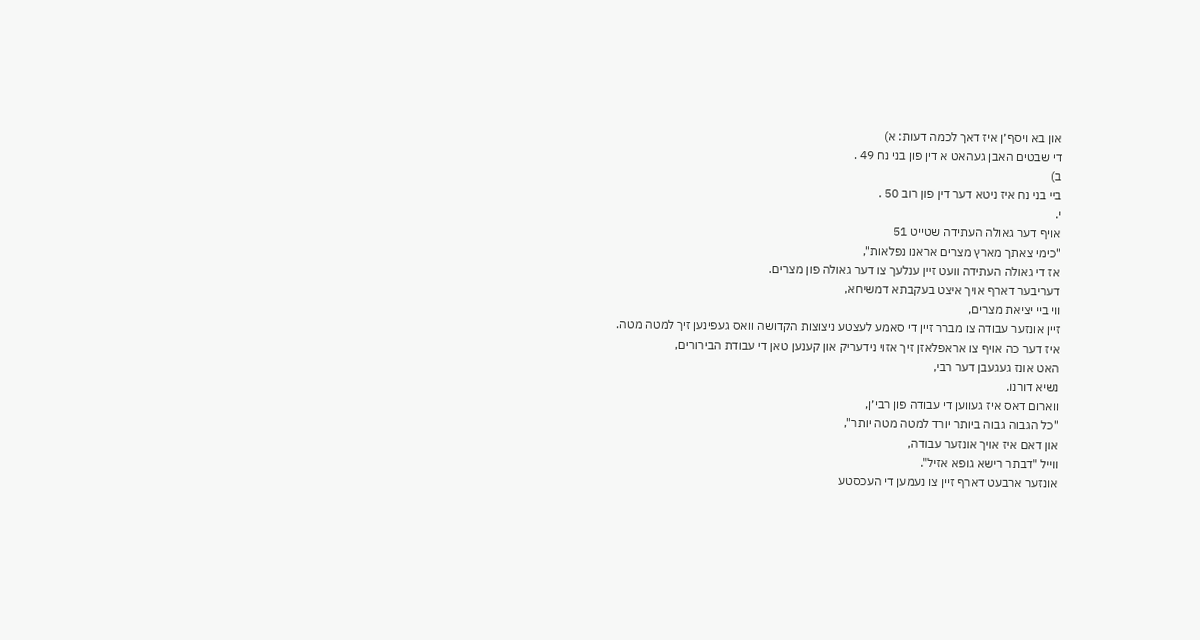און בא ױסף׳ן איז דאך לכמה דעות: א)
די שבטים האבן געהאט א דין פון בני נח 49 .
ב)
ביי בני נח איז ניטא דער דין פון רוב 50 .
י.
אויף דער גאולה העתידה שטייט 51
"כימי צאתך מארץ מצרים אראנו נפלאות",
אז די גאולה העתידה וועט זיין ענלעך צו דער גאולה פון מצרים.
דעריבער דארף אויך איצט בעקבתא דמשיחא,
ווי ביי יציאת מצרים,
זיין אונזער עבודה צו מברר זיין די סאמע לעצטע ניצוצות הקדושה וואס געפינען זיך למטה מטה.
איז דער כה אויף צו אראפלאזן זיך אזוי נידעריק און קענען טאן די עבודת הבירורים,
האט אונז געגעבן דער רבי,
נשיא דורנו.
ווארום דאס איז געווען די עבודה פון רבי׳ן,
"כל הגבוה גבוה ביותר יורד למטה מטה יותר",
און דאם איז אויך אונזער עבודה,
ווייל "דבתר רישא גופא אזיל".
אונזער ארבעט דארף זיין צו נעמען די העכסטע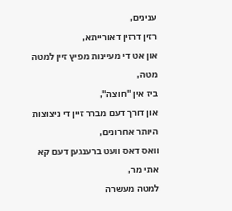ענינים,
רזין דרזין דאורייתא,
און אט די מעיינות מפיץ זיין למטה מטה,
ביז אין "חוצה",
און דורך דעם מברר זיין די ניצוצות היותר אחרונים,
וואס דאס וועט ברענגען דעם קא אתי מר,
למטה מעשרה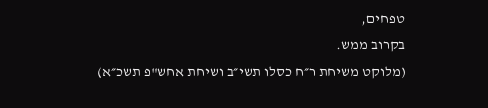טפחים,
בקרוב ממש.
(מלוקט משיחת ר״ח כסלו תשי״ב ושיחת אחש"פ תשכ״א)